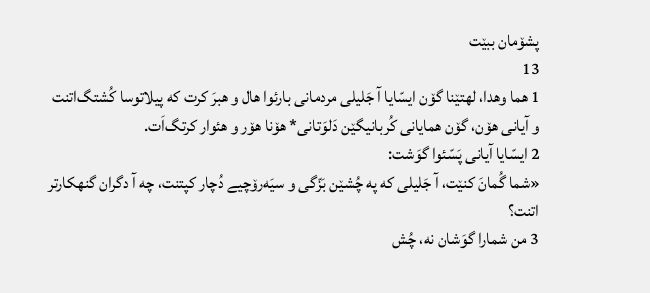پشۆمان ببێت
13
1 هما وهدا، لهتێنا گۆن ایسّایا آ جَلیلی مردمانی بارئوا هال و هبرَ کرت که پیلاتوسا کُشتگ‌اتنت و آیانی هۆن، گۆن همایانی کُربانیگێن دَلوَتانی* هۆنا هۆر و هئوار کرتگ‌اَت.
2 ایسّایا آیانی پَسّئوا گوَشت:
«شما گُمانَ کنێت، آ جَلیلی که په چُشێن بَزّگی و سیَه‌رۆچیے دُچار کپتنت، چه آ دگران گنهکارتر اتنت؟
3 من شمارا گوَشان نه، چُش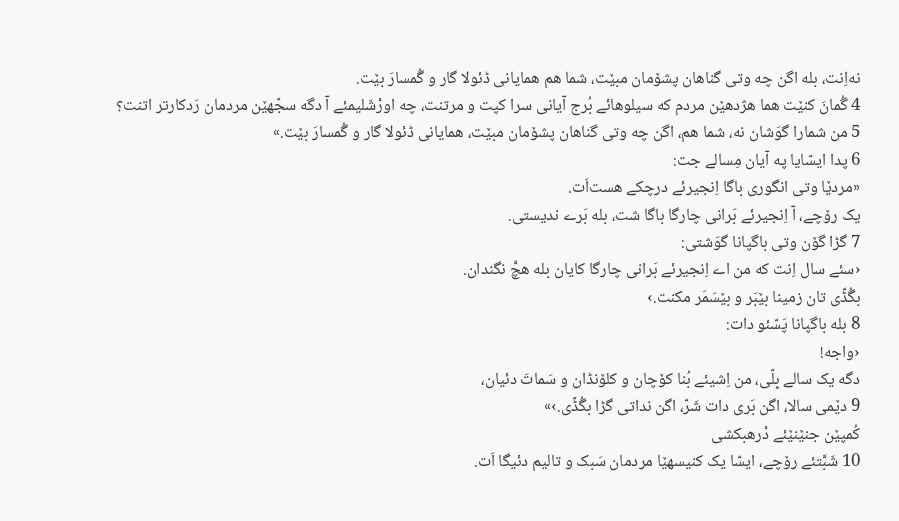نه‌اِنت، بله اگن چه وتی گناهان پشۆمان مبێت، شما هم همایانی ڈئولا گار و گُمسارَ بێت.
4 گُمانَ کنێت هما هژدهێن مردم که سیلوهائے بُرج آیانی سرا کپت و مرتنت، چه اورْشَلیمئے آ دگه سجّهێن مردمان رَدکارتر اتنت؟
5 من شمارا گوَشان نه، شما هم، اگن چه وتی گناهان پشۆمان مبێت، همایانی ڈئولا گار و گُمسارَ بێت.»
6 پدا ایسّایا په آیان مِسالے جت:
«مردێا وتی انگوری باگا اِنجیرئے درچکے هست‌اَت.
یک رۆچے، آ اِنجیرئے بَرانی چارگا باگا شت، بله بَرے ندیستی.
7 گڑا گۆن وتی باگپانا گوَشتی:
‹سئے سال اِنت که من اے اِنجیرئے بَرانی چارگا کایان بله هچَّ نگندان.
بگُڈّی تان زمینا بێبَر و بێسَمَر مکنت.›
8 بله باگپانا پَسّئو دات:
‹واجه!
دگه یک سالے بِلّی، من اِشیئے بُنا کۆچان و کلۆنڈان و سَماتَ دئیان،
9 دێمی سالا، اگن بَری دات شَرّ، اگن نداتی گڑا بگُڈّی.›»
کُمپێن جنێنێئے دْرهبکشی
10 شَبَّتئے رۆچے، ایسّا یک کنیسهێا مردمان سَبک و تالیم دئیگا اَت.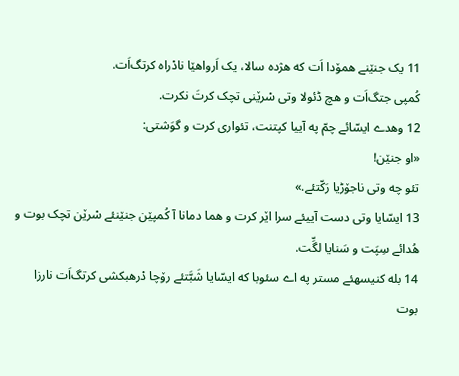11 یک جنێنے همۆدا اَت که هژده سالا، یک اَرواهێا نادْراه کرتگ‌اَت.
کُمپی جتگ‌اَت و هچ ڈئولا وتی سْرێنی تچک کرتَ نکرت.
12 وهدے ایسّائے چمّ په آییا کپتنت، تئواری کرت و گوَشتی:
«او جنێن!
تئو چه وتی ناجۆڑیا رَکّتئے.»
13 ایسّایا وتی دست آییئے سرا اێر کرت و هما دمانا آ کُمپێن جنێنئے سْرێن تچک بوت و هُدائے سِپَت و سَنایا لگِّت.
14 بله کنیسهئے مستر په اے سئوبا که ایسّایا شَبَّتئے رۆچا دْرهبکشی کرتگ‌اَت نارزا بوت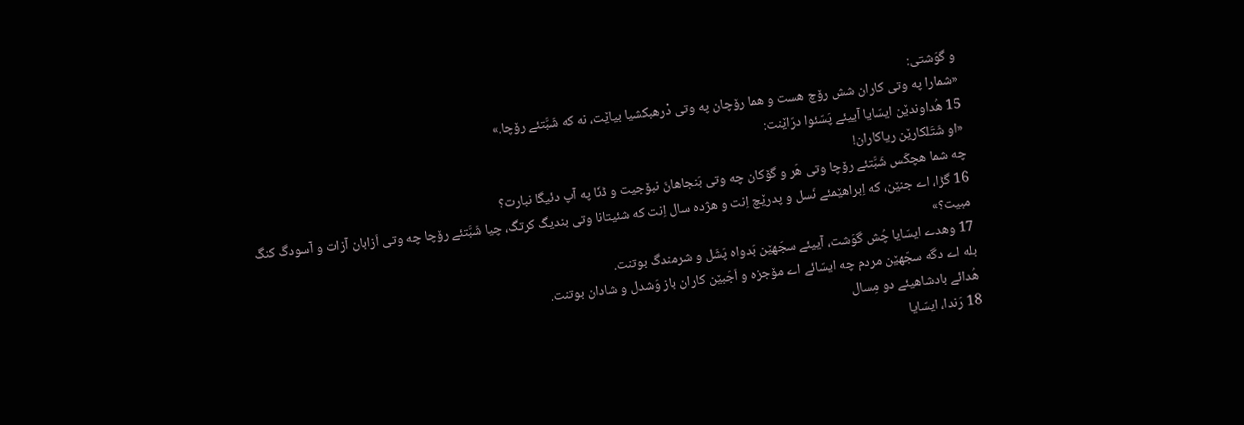و گوَشتی:
«شمارا په وتی کاران شش رۆچ هست و هما رۆچان په وتی دْرهبکشیا بیاێت، نه که شَبَّتئے رۆچا.»
15 هُداوندێن ایسّایا آییئے پَسّئوا درّاێنت:
«او شَتَلکارێن ریاکاران!
چه شما هچکَس شَبَّتئے رۆچا وتی هَر و گۆکان چه وتی بَنجاهانَ نبۆجیت و ڈنّا په آپ دئیگا نبارت؟
16 گڑا، اے جنێن، که اِبراهێمئے نَسل و پدرێچ اِنت و هژده سال اِنت که شئیتانا وتی بندیگ کرتگ، چیا شَبَّتئے رۆچا چه وتی اَزابان آزات و آسودگ کنگ مبیت؟»
17 وهدے ایسّایا چُش گوَشت، آییئے سجّهێن بَدواه پَشَل و شرمندگ بوتنت.
بله اے دگه سجّهێن مردم چه ایسّائے اے مۆجزه و اَجَبێن کاران باز وَشدل و شادان بوتنت.
هُدائے بادشاهیئے دو مِسال
18 رَندا، ایسّایا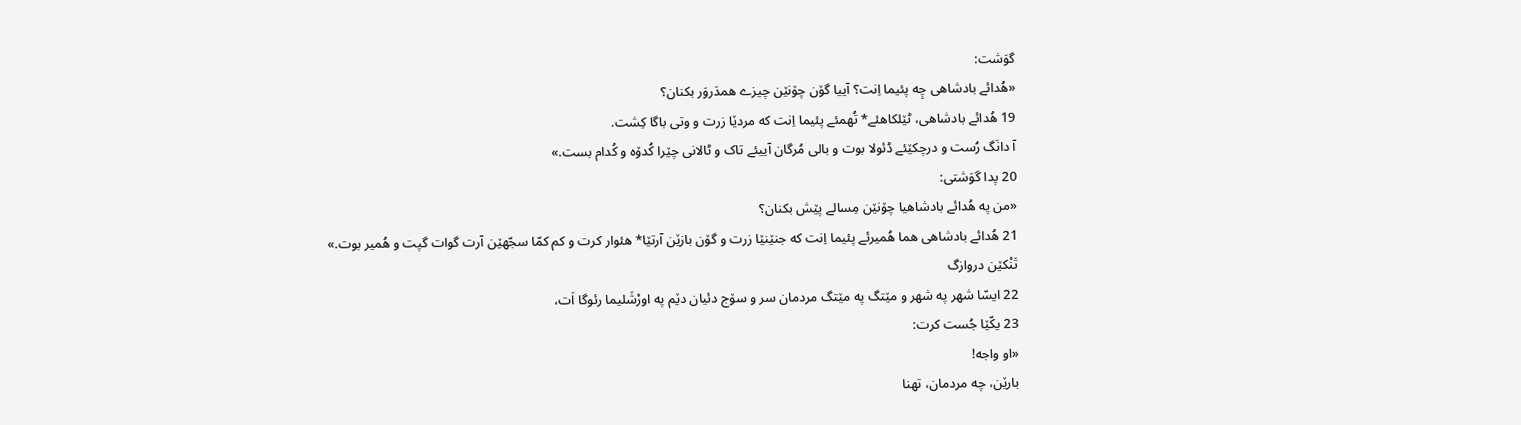گوَشت:
«هُدائے بادشاهی چِه پئیما اِنت؟ آییا گۆن چۆنێن چیزے همدَروَر بکنان؟
19 هُدائے بادشاهی، ٹێلکاهئے* تُهمئے پئیما اِنت که مردێا زرت و وتی باگا کِشت.
آ دانَگ رُست و درچکێئے ڈئولا بوت و بالی مُرگان آییئے تاک و ٹالانی چێرا کُدۆه و کُدام بست.»
20 پدا گوَشتی:
«من په هُدائے بادشاهیا چۆنێن مِسالے پێش بکنان؟
21 هُدائے بادشاهی هما هُمیرئے پئیما اِنت که جنێنێا زرت و گۆن بازێن آرتێا* هئوار کرت و کم کمّا سجّهێن آرت گوات گپت و هُمیر بوت.»
تَنْکێن دروازگ
22 ایسّا شهر په شهر و مێتگ په مێتگ مردمان سر و سۆج دئیان دێم په اورْشَلیما رئوگا اَت،
23 یکّێا جُست کرت:
«او واجه!
بارێن، چه مردمان، تهنا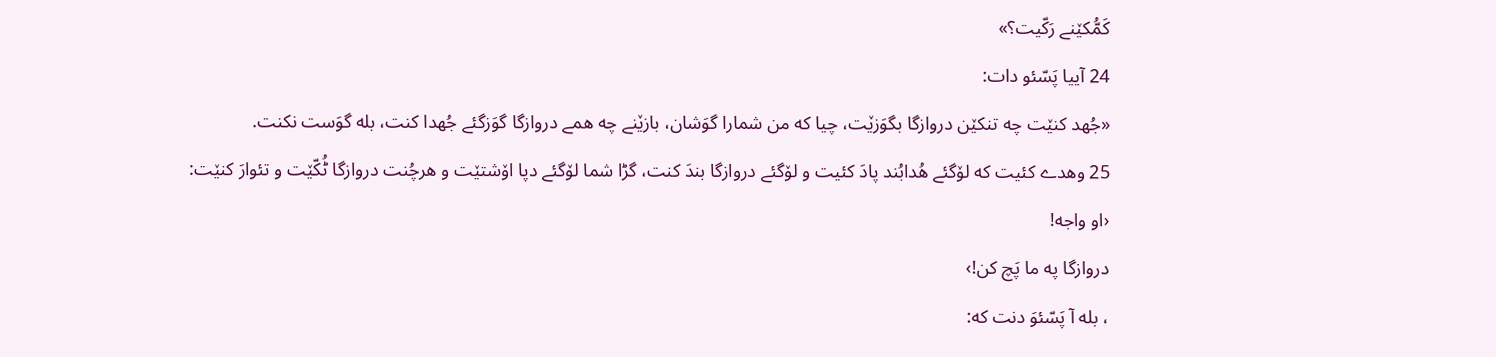کَمُّکێنے رَکّیت؟»
24 آییا پَسّئو دات:
«جُهد کنێت چه تنکێن دروازگا بگوَزێت، چیا که من شمارا گوَشان، بازێنے چه همے دروازگا گوَزگئے جُهدا کنت، بله گوَست نکنت.
25 وهدے کئیت که لۆگئے هُدابُند پادَ کئیت و لۆگئے دروازگا بندَ کنت، گڑا شما لۆگئے دپا اۆشتێت و هرچُنت دروازگا ٹُکّێت و تئوارَ کنێت:
‹او واجه!
دروازگا په ما پَچ کن!›
، بله آ پَسّئوَ دنت که: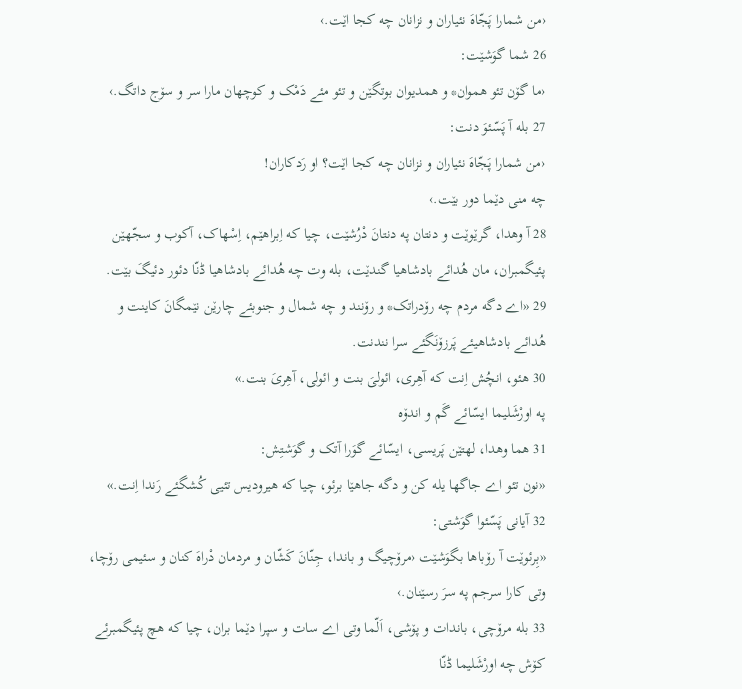‹من شمارا پَجّاهَ نئیاران و نزانان چه کجا اێت.›
26 شما گوَشێت:
‹ما گۆن تئو هموان* و همدیوان بوتگێن و تئو مئے دَمْک و کوچهان مارا سر و سۆج داتگ.›
27 بله آ پَسّئوَ دنت:
‹من شمارا پَجّاهَ نئیاران و نزانان چه کجا اێت؟ او رَدکاران!
چه منی دێما دور بێت.›
28 آ وهدا، گرێوێت و دنتان په دنتانَ دْرُشێت، چیا که اِبراهێم، اِسْهاک، آکوب و سجّهێن پئیگمبران، مان هُدائے بادشاهیا گندێت، بله وت چه هُدائے بادشاهیا ڈنّا دئور دئیگَ بێت.
29 «اے دگه مردم چه رۆدراتک* و رۆنند و چه شمال و جنوبئے چارێن نێمگانَ کاینت و هُدائے بادشاهیئے پَرزۆنَگئے سرا نندنت.
30 هئو، انچُش اِنت که آهِری، ائولیَ بنت و ائولی، آهِریَ بنت.»
په اورْشَلیما ایسّائے گَم و اندۆه
31 هما وهدا، لهتێن پَریسی، ایسّائے گوَرا آتک و گوَشتِش:
«نون تئو اے جاگها یله کن و دگه جاهێا برئو، چیا که هیرودیس تئیی کُشگئے رَندا اِنت.»
32 آیانی پَسّئوا گوَشتی:
«بِرئوێت آ رۆباها بگوَشێت ‹مرۆچیگ و باندا، جِنّانَ کَشّان و مردمان دْراهَ کنان و سئیمی رۆچا، وتی کارا سرجم په سرَ رسێنان.›
33 بله مرۆچی، باندات و پۆشی، اَلّما وتی اے سات و سپرا دێما بران، چیا که هچ پئیگمبرئے کۆش چه اورْشَلیما ڈنّا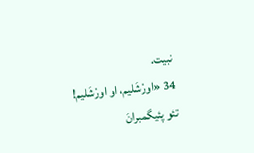نبیت.
34 «اورْشَلیم، او اورْشَلیم!
تئو پئیگمبرانَ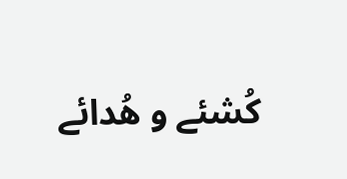کُشئے و هُدائے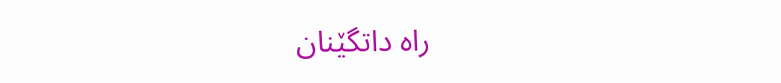راه داتگێنان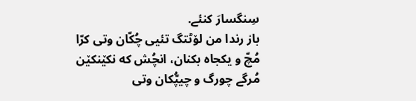سِنگسارَ کنئے.
باز رندا من لۆٹتگ تئیی چُکّان وتی کرّا مُچّ و یکجاه بکنان، انچُش که نکێنکێن مُرگے چورگ و چیپُّکان وتی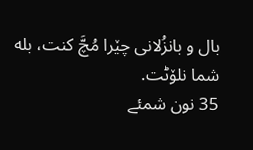بال و بانزُلانی چێرا مُچَّ کنت، بله شما نلۆٹت.
35 نون شمئے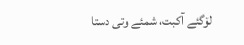لۆگئے آکبت، شمئے وتی دستا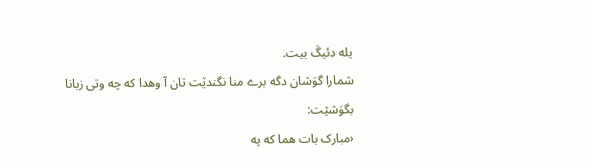یله دئیگَ بیت.
شمارا گوَشان دگه برے منا نگندێت تان آ وهدا که چه وتی زبانا بگوَشێت:
‹مبارک بات هما که په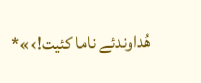هُداوندئے ناما کئیت!›»*